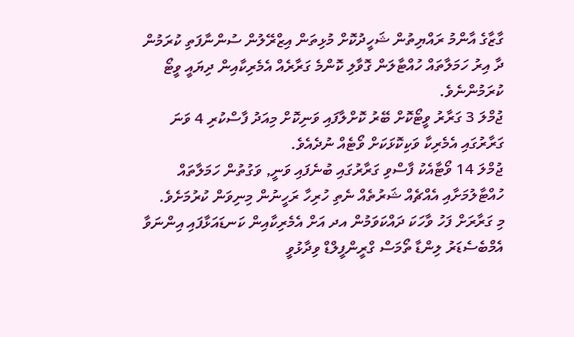ގާޒާގެ އާންމު ރައްޔިތުން ޝަހީދުކޮށް މުޅިތަން އިޒްރޭލުން ސުންނާފަތި ކުރަމުން ދާ އިރު ހަމަލާތައް ހުއްޓާލަން ގޮވާލި ކޮންމެ ގަރާރެއް އެމެރިކާއިން ދިޔައީ ވީޓޯ ކުރަމުންނެވެ.
ޖުމްލަ 3 ގަރާރު ވީޓޯކޮށް ބޭރު ކޮށްލާފައި ވަނިކޮށް މިއަދު ފާސްކުރި 4 ވަނަ ގަރާރުގައި އެމެރިކާ ވަކިކޮޅަކަށް ވޯޓެއް ނުދެއެވެ.
ޖުމްލަ 14 ވޯޓާއެކު ފާސްވި ގަރާރުގައި ބުނެފައި ވަނީ, ވަގުތުން ހަމަލާތައް ހުއްޓާލުމަށާއި އެއްޗެއް ޝަރުތެއް ނެތި ހުރިހާ ރަހީނުން މިނިވަން ކުރުމަށެވެ.
މި ގަރާރަށް ފަހު ވާހަކަ ދައްކަވަމުން އދ އަށް އެމެރިކާއިން ކަނޑައަޅާފައި އިންނަވާ އެމްބެސެޑަރު ލިންޑާ ތޯމަސް ގްރީންފީލްޑް ވިދާޅުވީ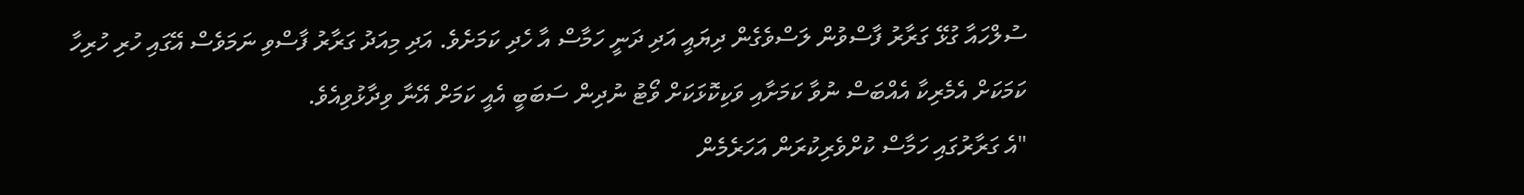ސުލްހައާ ގުޅޭ ގަރާރު ފާސްވުން ލަސްވެގެން ދިޔައީ އަދި ދަނީ ހަމާސް އާ ހެދި ކަމަށެވެ. އަދި މިއަދު ގަރާރު ފާސްވި ނަމަވެސް އޭގައި ހުރި ހުރިހާ ކަމަކަށް އެމެރިކާ އެއްބަސް ނުވާ ކަމަށާއި ވަކިކޮޅަކަށް ވޯޓު ނުދިން ސަބަބީ އެއީ ކަމަށް އޭނާ ވިދާޅުވިއެވެ.
"އެ ގަރާރުގައި ހަމާސް ކުށްވެރިކުރަން އަހަރެމެން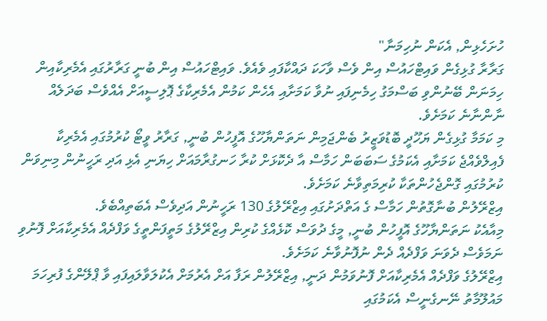ހުށަހެޅިން, އެކަން ނުހިމަނާ"
ގަރާރާ ގުޅިގެން ވައިޓްހައުސް އިން ވެސް ވާހަކަ ދައްކާފައި ވެއެވެ. ވައިޓްހައުސް އިން ބުނީ ގަރާރުގައި އެމެރިކާއިން ހިމަނަން ބޭނުންވި ބަސްމަގު ހިމެނިފައި ނުވާ ކަމަށާއި އެހެން ކަމުން އެމެރިކާގެ ޕޮލިސީއަށް އެއްވެސް ބަދަލެއް ނާންނާނެ ކަމަށެވެ.
މި ކަމަމާ ގުޅިގެން ޔަހޫދީ ބޮޑުވަޒީރު ބެންޖަމިން ނަތަންޔާހޫގެ އޮފީހުން ބުނީ, ގަރާރު ވީޓޯ ކުރުމުގައި އެމެރިކާ ފެއިލްވެއްޖެ ކަމަށާއި އެކަމުގެ ސަބަބަން ހަމާސް އާ ދެކޮޅަށް ކުރާ ހަނގުރާމައަށް ހިޔަނި އެޅި އަދި ރަހީނުން މިނިވަން ކުރުމުގައި ގޮންޖެހުންތަކާ ކުރިމަތިވާނެ ކަމަށެވެ.
އިޒްރޭލުން ބުނާގޮތުން ހަމާސް ގެ އަތްދަށުގައި އިޒްރޭލުގެ 130 ރަހީނުން އަދިވެސް އެބަތިއްބެވެ.
މިއާއެކު ނަތަންޔާހޫގެ އޮފީހުން ބުނީ, މީގެ ދުވަސް ކޮޅެއްގެ ކުރިން އިޒްރޭލުގެ މަތީފަންތީގެ ވަފްދެއް އެމެރިކާއަށް ފޮނުވި ނަމަވެސް ދެވަނަ ވަފްދެއް ދެން ނުފޮނުވާނެ ކަމަށެވެ.
އިޒްރޭލުގެ ވަފްދެއް އެމެރިކާއަށް ފޮނުވަމުން ދަނީ, އިޒްރޭލުން ރަފާ އަށް އެރުމަށް އެކުލަވާލައިފައި ވާ ޕްލޭންގެ ފުރިހަމަ މައުލޫމާތު ނޭނގެނީސް އެކަމުގައި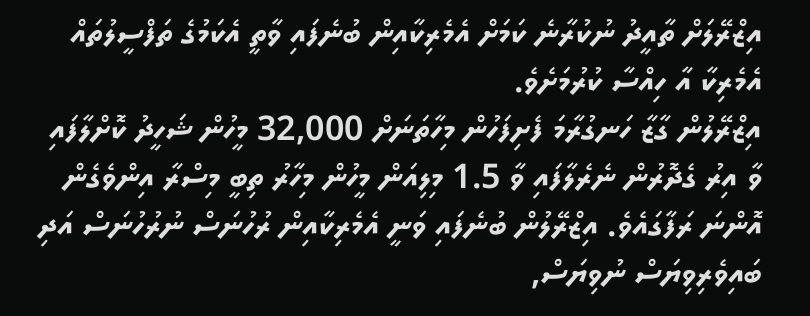އިޒްރޭލަށް ތާއީދު ނުކުރާނެ ކަމަށް އެމެރިކާއިން ބުނެފައި ވާތީ އެކަމުގެ ތަފްސީލުތައް އެމެރިކާ އާ ހިއްސާ ކުރުމަށެވެ.
އިޒްރޭލުން ގާޒާ ހަނގުރާމަ ފެށިފަހުން މިހާތަނަށް 32,000 މީހުން ޝަހީދު ކޮށްލާފައި ވާ އިރު ގެދޮރުން ނެރެލާފައި ވާ 1.5 މިލިއަން މީހުން މިހާރު ތިބީ މިސްރާ އިންވެގެން އޮންނަ ރަފާގައެވެ. އިޒްރޭލުން ބުނެފައި ވަނީ އެމެރިކާއިން ރުހުނަސް ނުރުހުނަސް އަދި ބައިވެރިވިޔަސް ނުވިޔަސް,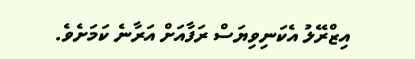އިޒްރޭލު އެކަނިވިޔަސް ރަފާއަށް އަރާނެ ކަމަށެވެ.